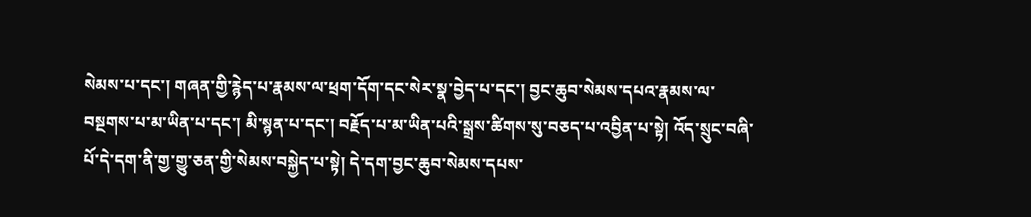སེམས་པ་དང་། གཞན་གྱི་རྙེད་པ་རྣམས་ལ་ཕྲག་དོག་དང་སེར་སྣ་བྱེད་པ་དང་། བྱང་ཆུབ་སེམས་དཔའ་རྣམས་ལ་བསྔགས་པ་མ་ཡིན་པ་དང་། མི་སྙན་པ་དང་། བརྗོད་པ་མ་ཡིན་པའི་སྒྲས་ཚིགས་སུ་བཅད་པ་འབྱིན་པ་སྟེ། འོད་སྲུང་བཞི་པོ་དེ་དག་ནི་གྱ་གྱུ་ཅན་གྱི་སེམས་བསྐྱེད་པ་སྟེ། དེ་དག་བྱང་ཆུབ་སེམས་དཔས་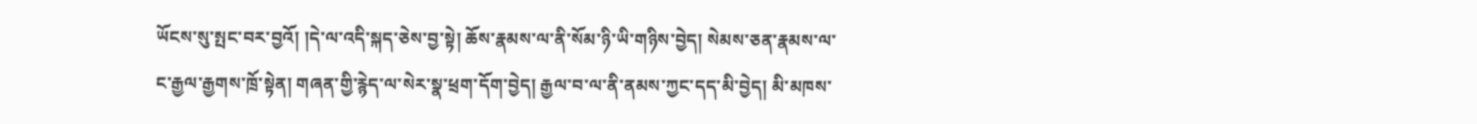ཡོངས་སུ་སྤང་བར་བྱའོ། །དེ་ལ་འདི་སྐད་ཅེས་བྱ་སྟེ། ཆོས་རྣམས་ལ་ནི་སོམ་ཉི་ཡི་གཉིས་བྱེད། སེམས་ཅན་རྣམས་ལ་ང་རྒྱལ་རྒྱགས་ཁྲོ་སྟེན། གཞན་གྱི་རྙེད་ལ་སེར་སྣ་ཕྲག་དོག་བྱེད། རྒྱལ་བ་ལ་ནི་ནམས་ཀྱང་དད་མི་བྱེད། མི་མཁས་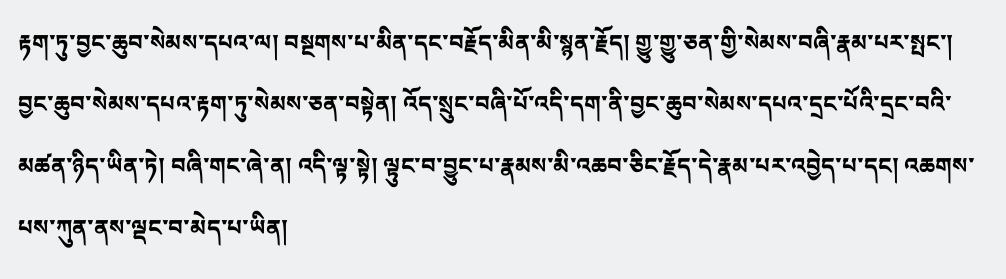རྟག་ཏུ་བྱང་ཆུབ་སེམས་དཔའ་ལ། བསྔགས་པ་མིན་དང་བརྗོད་མིན་མི་སྙན་རྗོད། གྱུ་གྱུ་ཅན་གྱི་སེམས་བཞི་རྣམ་པར་སྤང་། བྱང་ཆུབ་སེམས་དཔའ་རྟག་ཏུ་སེམས་ཅན་བསྟེན། འོད་སྲུང་བཞི་པོ་འདི་དག་ནི་བྱང་ཆུབ་སེམས་དཔའ་དྲང་པོའི་དྲང་བའི་མཚན་ཉིད་ཡིན་ཏེ། བཞི་གང་ཞེ་ན། འདི་ལྟ་སྟེ། ལྟུང་བ་བྱུང་པ་རྣམས་མི་འཆབ་ཅིང་རྗོད་དེ་རྣམ་པར་འབྱེད་པ་དང། འཆགས་པས་ཀུན་ནས་ལྡང་བ་མེད་པ་ཡིན།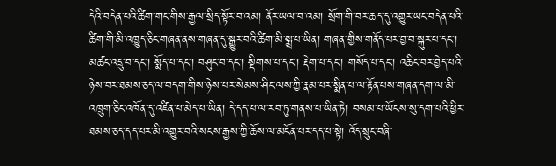དེའི་བདེན་པའི་ཚིག་གང་གིས་རྒྱལ་སྲིད་སྟོར་བ་འམ། ནོར་ཡལ་བ་འམ། སྲོག་གི་བར་ཆད་དུ་འགྱུར་ཡང་བདེན་པའི་ཚིག་གི་མི་འཁྱུད་ཅིང་གཞན་ནས་གཞན་དུ་སྒྱུར་བའི་ཚིག་མི་སྨྲ་པ་ཡིན། གཞན་གྱིས་གནོད་པར་བྱ་བ་སྐུར་པ་དང་། མཚང་འདྲུ་བ་དང་། སྨོད་པ་དང་། བཤུང་བ་དང་། སྡིགས་པ་དང་། རྡེག་པ་དང་། གསོད་པ་དང་། འཆིང་བར་བྱེད་པའི་ཉེས་བར་ཐམས་ཅད་ལ་བདག་གིས་ཉེས་པར་སེམས་ཤིང་ལས་ཀྱི་རྣམ་པར་སྨིན་པ་ལ་རྟོན་པས་གཞན་དག་ལ་མི་འཁྲུག་ཅིང་འཁོན་དུ་འཛིན་པ་མེད་པ་ཡིན། དེ་དད་པ་ལ་རབ་ཏུ་གནས་པ་ཡིན་ཏེ། བསམ་པ་ཡོངས་སུ་དག་པའི་ཕྱིར་ཐམས་ཅད་དད་པར་མི་འགྱུར་བའི་སངས་རྒྱས་ཀྱི་ཆོས་ལ་མངོན་པར་དད་པ་སྟེ། འོད་སྲུང་བཞི་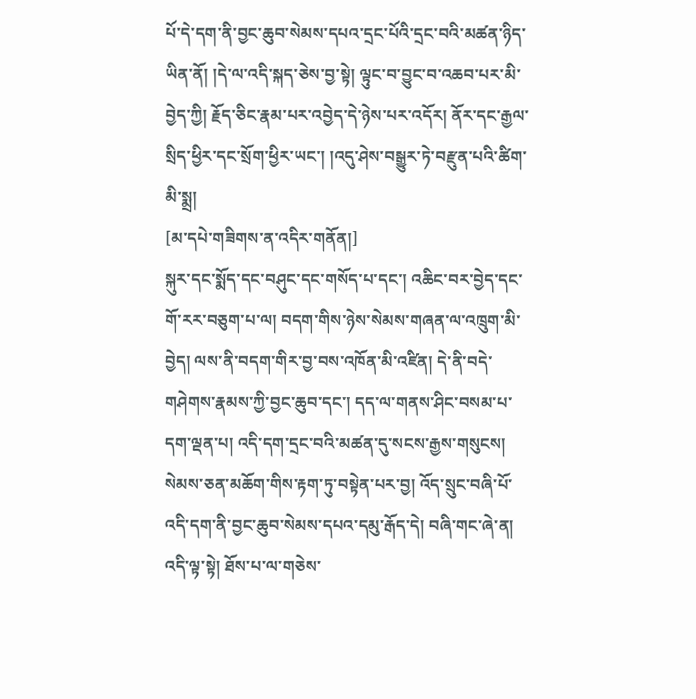པོ་དེ་དག་ནི་བྱང་ཆུབ་སེམས་དཔའ་དྲང་པོའི་དྲང་བའི་མཚན་ཉིད་ཡིན་ནོ། །དེ་ལ་འདི་སྐད་ཅེས་བྱ་སྟེ། ལྟུང་བ་བྱུང་བ་འཆབ་པར་མི་བྱེད་ཀྱི། རྗོད་ཅིང་རྣམ་པར་འབྱེད་དེ་ཉེས་པར་འདོར། ནོར་དང་རྒྱལ་སྲིད་ཕྱིར་དང་སྲོག་ཕྱིར་ཡང་། །འདུ་ཤེས་བསྒྱུར་ཏེ་བརྫུན་པའི་ཚིག་མི་སྨྲ།
[མ་དཔེ་གཟིགས་ན་འདིར་གནོན།]
སྐུར་དང་སྨོད་དང་བཤུང་དང་གསོད་པ་དང་། འཆིང་བར་བྱེད་དང་གོ་རར་བཅུག་པ་ལ། བདག་གིས་ཉེས་སེམས་གཞན་ལ་འཁྲུག་མི་བྱེད། ལས་ནི་བདག་གིར་བྱ་བས་འཁོན་མི་འཛིན། དེ་ནི་བདེ་གཤེགས་རྣམས་ཀྱི་བྱང་ཆུབ་དང་། དད་ལ་གནས་ཤིང་བསམ་པ་དག་ལྡན་པ། འདི་དག་དྲང་བའི་མཚན་དུ་སངས་རྒྱས་གསུངས། སེམས་ཅན་མཆོག་གིས་རྟག་ཏུ་བསྟེན་པར་བྱ། འོད་སྲུང་བཞི་པོ་འདི་དག་ནི་བྱང་ཆུབ་སེམས་དཔའ་དམུ་རྒོད་དེ། བཞི་གང་ཞེ་ན། འདི་ལྟ་སྟེ། ཐོས་པ་ལ་གཅེས་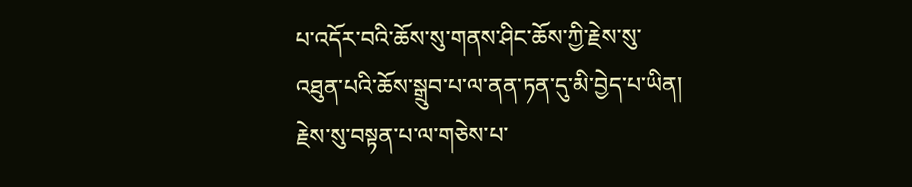པ་འདོར་བའི་ཆོས་སུ་གནས་ཤིང་ཆོས་ཀྱི་རྗེས་སུ་འཐུན་པའི་ཆོས་སྒྲུབ་པ་ལ་ནན་ཏན་དུ་མི་བྱེད་པ་ཡིན། རྗེས་སུ་བསྟན་པ་ལ་གཅེས་པ་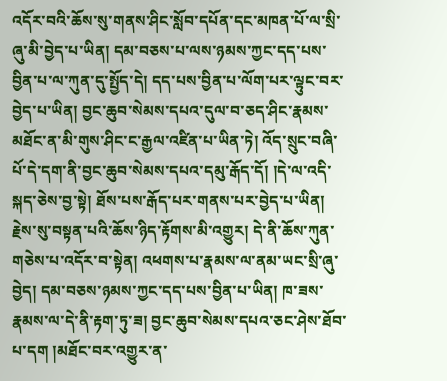འདོར་བའི་ཆོས་སུ་གནས་ཤིང་སློབ་དཔོན་དང་མཁན་པོ་ལ་སྲི་ཞུ་མི་བྱེད་པ་ཡིན། དམ་བཅས་པ་ལས་ཉམས་ཀྱང་དད་པས་བྱིན་པ་ལ་ཀུན་དུ་སྤྱོད་དེ། དད་པས་བྱིན་པ་ལོག་པར་ལྟུང་བར་བྱེད་པ་ཡིན། བྱང་ཆུབ་སེམས་དཔའ་དུལ་བ་ཅད་ཤིང་རྣམས་མཐོང་ན་མི་གུས་ཤིང་ང་རྒྱལ་འཛིན་པ་ཡིན་ཏེ། འོད་སྲུང་བཞི་པོ་དེ་དག་ནི་བྱང་ཆུབ་སེམས་དཔའ་དམུ་རྒོད་དོ། །དེ་ལ་འདི་སྐད་ཅེས་བྱ་སྟེ། ཐོས་པས་རྒོད་པར་གནས་པར་བྱེད་པ་ཡིན། རྗེས་སུ་བསྟན་པའི་ཆོས་ཉིད་རྟོགས་མི་འགྱུར། དེ་ནི་ཆོས་ཀུན་གཅེས་པ་འདོར་བ་སྟེན། འཕགས་པ་རྣམས་ལ་ནམ་ཡང་སྲི་ཞུ་བྱེད། དམ་བཅས་ཉམས་ཀྱང་དད་པས་བྱིན་པ་ཡིན། ཁ་ཟས་རྣམས་ལ་དེ་ནི་རྟག་ཏུ་ཟ། བྱང་ཆུབ་སེམས་དཔའ་ཅང་ཤེས་ཐོབ་པ་དག །མཐོང་བར་འགྱུར་ན་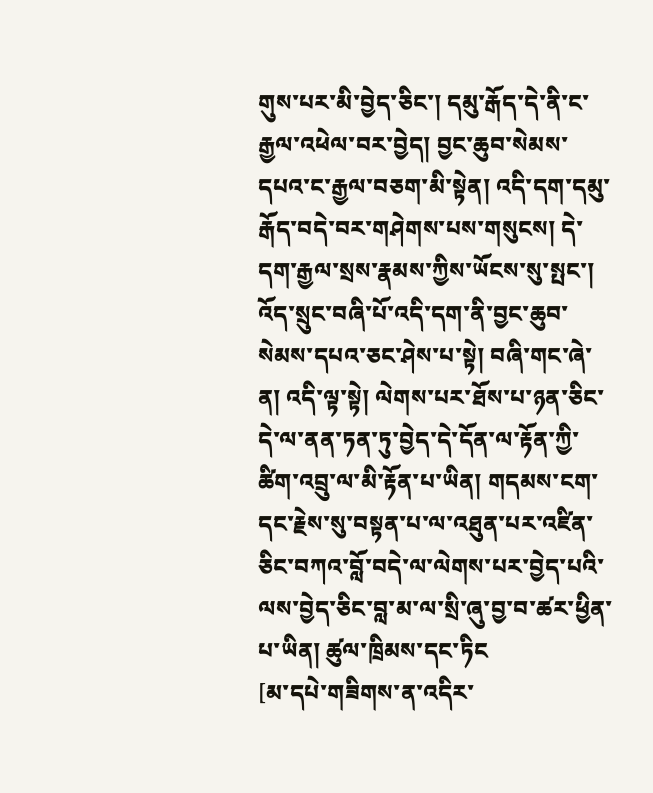གུས་པར་མི་བྱེད་ཅིང་། དམུ་རྒོད་དེ་ནི་ང་རྒྱལ་འཕེལ་བར་བྱེད། བྱང་ཆུབ་སེམས་དཔའ་ང་རྒྱལ་བཅག་མི་སྟེན། འདི་དག་དམུ་རྒོད་བདེ་བར་གཤེགས་པས་གསུངས། དེ་དག་རྒྱལ་སྲས་རྣམས་ཀྱིས་ཡོངས་སུ་སྤང་། འོད་སྲུང་བཞི་པོ་འདི་དག་ནི་བྱང་ཆུབ་སེམས་དཔའ་ཅང་ཤེས་པ་སྟེ། བཞི་གང་ཞེ་ན། འདི་ལྟ་སྟེ། ལེགས་པར་ཐོས་པ་ཉན་ཅིང་དེ་ལ་ནན་ཏན་ཏུ་བྱེད་དེ་དོན་ལ་རྟོན་ཀྱི་ཚིག་འབྲུ་ལ་མི་རྟོན་པ་ཡིན། གདམས་ངག་དང་རྗེས་སུ་བསྟན་པ་ལ་འཐུན་པར་འཛིན་ཅིང་བཀའ་བློ་བདེ་ལ་ལེགས་པར་བྱེད་པའི་ལས་བྱེད་ཅིང་བླ་མ་ལ་སྲི་ཞུ་བྱ་བ་ཚར་ཕྱིན་པ་ཡིན། ཚུལ་ཁྲིམས་དང་ཏིང
[མ་དཔེ་གཟིགས་ན་འདིར་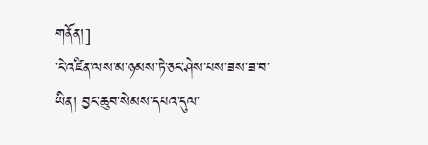གནོན།]
་ངེ་འཛིན་ལས་མ་ཉམས་ཏེ་ཅང་ཤེས་པས་ཟས་ཟ་བ་ཡིན། བྱང་ཆུབ་སེམས་དཔའ་དུལ་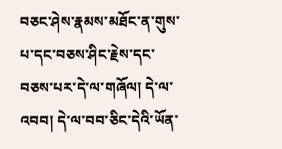བཅང་ཤེས་རྣམས་མཐོང་ན་གུས་པ་དང་བཅས་ཤིང་རྗེས་དང་བཅས་པར་དེ་ལ་གཞོལ། དེ་ལ་འབབ། དེ་ལ་བབ་ཅིང་དེའི་ཡོན་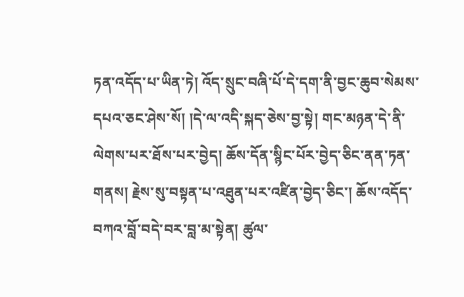ཏན་འདོད་པ་ཡིན་ཏེ། འོད་སྲུང་བཞི་པོ་དེ་དག་ནི་བྱང་ཆུབ་སེམས་དཔའ་ཅང་ཤེས་སོ། །དེ་ལ་འདི་སྐད་ཅེས་བྱ་སྟེ། གང་མཉན་དེ་ནི་ལེགས་པར་ཐོས་པར་བྱེད། ཆོས་དོན་སྙིང་པོར་བྱེད་ཅིང་ནན་ཏན་གནས། རྗེས་སུ་བསྟན་པ་འཐུན་པར་འཛིན་བྱེད་ཅིང་། ཆོས་འདོད་བཀའ་བློ་བདེ་བར་བླ་མ་སྟེན། ཚུལ་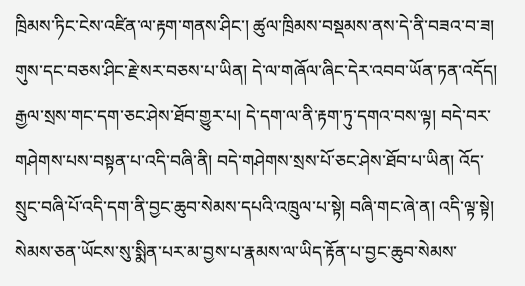ཁྲིམས་ཏིང་ངེས་འཛིན་ལ་རྟག་གནས་ཤིང་། ཚུལ་ཁྲིམས་བསྡམས་ནས་དེ་ནི་བཟའ་བ་ཟ། གུས་དང་བཅས་ཤིང་རྗེ་སར་བཅས་པ་ཡིན། དེ་ལ་གཞོལ་ཞིང་དེར་འབབ་ཡོན་ཏན་འདོད། རྒྱལ་སྲས་གང་དག་ཅང་ཤེས་ཐོབ་གྱུར་པ། དེ་དག་ལ་ནི་རྟག་ཏུ་དགའ་བས་ལྟ། བདེ་བར་གཤེགས་པས་བསྟན་པ་འདི་བཞི་ནི། བདེ་གཤེགས་སྲས་པོ་ཅང་ཤེས་ཐོབ་པ་ཡིན། འོད་སྲུང་བཞི་པོ་འདི་དག་ནི་བྱང་ཆུབ་སེམས་དཔའི་འཁྲུལ་པ་སྟེ། བཞི་གང་ཞེ་ན། འདི་ལྟ་སྟེ། སེམས་ཅན་ཡོངས་སུ་སྨིན་པར་མ་བྱས་པ་རྣམས་ལ་ཡིད་རྟོན་པ་བྱང་ཆུབ་སེམས་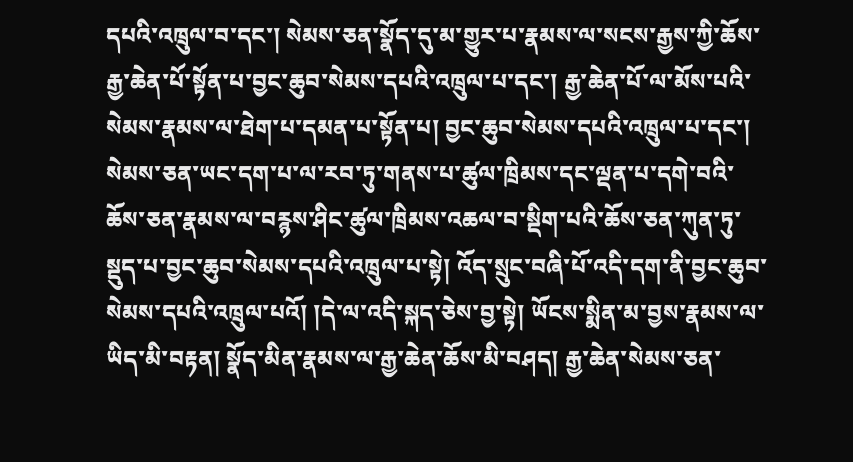དཔའི་འཁྲུལ་བ་དང་། སེམས་ཅན་སྣོད་དུ་མ་གྱུར་པ་རྣམས་ལ་སངས་རྒྱས་ཀྱི་ཆོས་རྒྱ་ཆེན་པོ་སྟོན་པ་བྱང་ཆུབ་སེམས་དཔའི་འཁྲུལ་པ་དང་། རྒྱ་ཆེན་པོ་ལ་མོས་པའི་སེམས་རྣམས་ལ་ཐེག་པ་དམན་པ་སྟོན་པ། བྱང་ཆུབ་སེམས་དཔའི་འཁྲུལ་པ་དང་། སེམས་ཅན་ཡང་དག་པ་ལ་རབ་ཏུ་གནས་པ་ཚུལ་ཁྲིམས་དང་ལྡན་པ་དགེ་བའི་ཆོས་ཅན་རྣམས་ལ་བརྙས་ཤིང་ཚུལ་ཁྲིམས་འཆལ་བ་སྡིག་པའི་ཆོས་ཅན་ཀུན་ཏུ་སྡུད་པ་བྱང་ཆུབ་སེམས་དཔའི་འཁྲུལ་པ་སྟེ། འོད་སྲུང་བཞི་པོ་འདི་དག་ནི་བྱང་ཆུབ་སེམས་དཔའི་འཁྲུལ་པའོ། །དེ་ལ་འདི་སྐད་ཅེས་བྱ་སྟེ། ཡོངས་སྨིན་མ་བྱས་རྣམས་ལ་ཡིད་མི་བརྟན། སྣོད་མིན་རྣམས་ལ་རྒྱ་ཆེན་ཆོས་མི་བཤད། རྒྱ་ཆེན་སེམས་ཅན་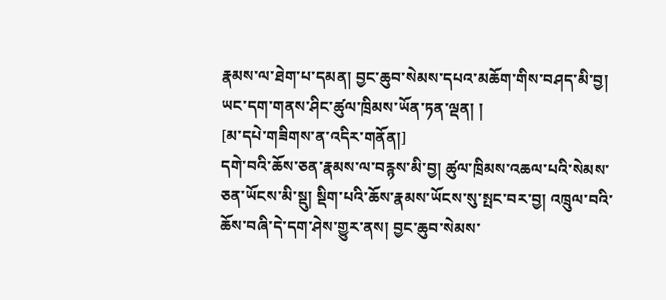རྣམས་ལ་ཐེག་པ་དམན། བྱང་ཆུབ་སེམས་དཔའ་མཆོག་གིས་བཤད་མི་བྱ། ཡང་དག་གནས་ཤིང་ཚུལ་ཁྲིམས་ཡོན་ཏན་ལྡན། །
[མ་དཔེ་གཟིགས་ན་འདིར་གནོན།]
དགེ་བའི་ཆོས་ཅན་རྣམས་ལ་བརྙས་མི་བྱ། ཚུལ་ཁྲིམས་འཆལ་པའི་སེམས་ཅན་ཡོངས་མི་སྡུ། སྡིག་པའི་ཆོས་རྣམས་ཡོངས་སུ་སྤང་བར་བྱ། འཁྲུལ་བའི་ཆོས་བཞི་དེ་དག་ཤེས་གྱུར་ནས། བྱང་ཆུབ་སེམས་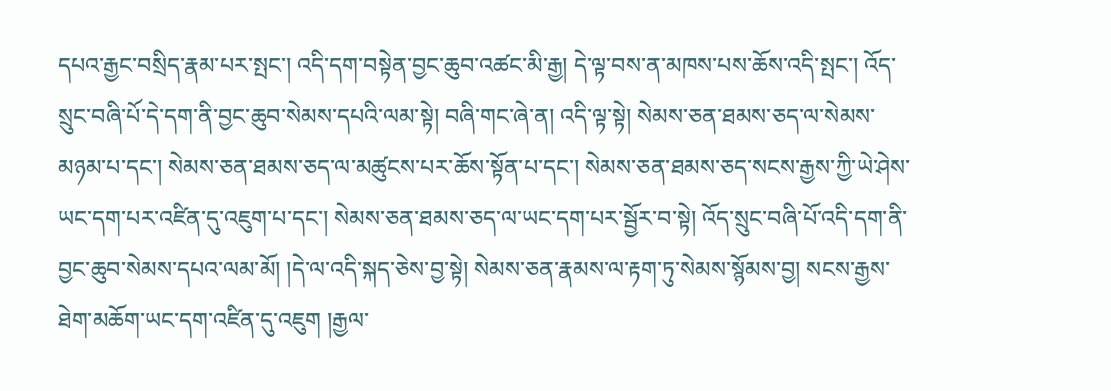དཔའ་རྒྱང་བསྲིད་རྣམ་པར་སྤང་། འདི་དག་བསྟེན་བྱང་ཆུབ་འཚང་མི་རྒྱ། དེ་ལྟ་བས་ན་མཁས་པས་ཆོས་འདི་སྤང་། འོད་སྲུང་བཞི་པོ་དེ་དག་ནི་བྱང་ཆུབ་སེམས་དཔའི་ལམ་སྟེ། བཞི་གང་ཞེ་ན། འདི་ལྟ་སྟེ། སེམས་ཅན་ཐམས་ཅད་ལ་སེམས་མཉམ་པ་དང་། སེམས་ཅན་ཐམས་ཅད་ལ་མཚུངས་པར་ཆོས་སྟོན་པ་དང་། སེམས་ཅན་ཐམས་ཅད་སངས་རྒྱས་ཀྱི་ཡེ་ཤེས་ཡང་དག་པར་འཛིན་དུ་འཇུག་པ་དང་། སེམས་ཅན་ཐམས་ཅད་ལ་ཡང་དག་པར་སྦྱོར་བ་སྟེ། འོད་སྲུང་བཞི་པོ་འདི་དག་ནི་བྱང་ཆུབ་སེམས་དཔའ་ལམ་མོ། །དེ་ལ་འདི་སྐད་ཅེས་བྱ་སྟེ། སེམས་ཅན་རྣམས་ལ་རྟག་ཏུ་སེམས་སྙོམས་བྱ། སངས་རྒྱས་ཐེག་མཆོག་ཡང་དག་འཛིན་དུ་འཇུག །རྒྱལ་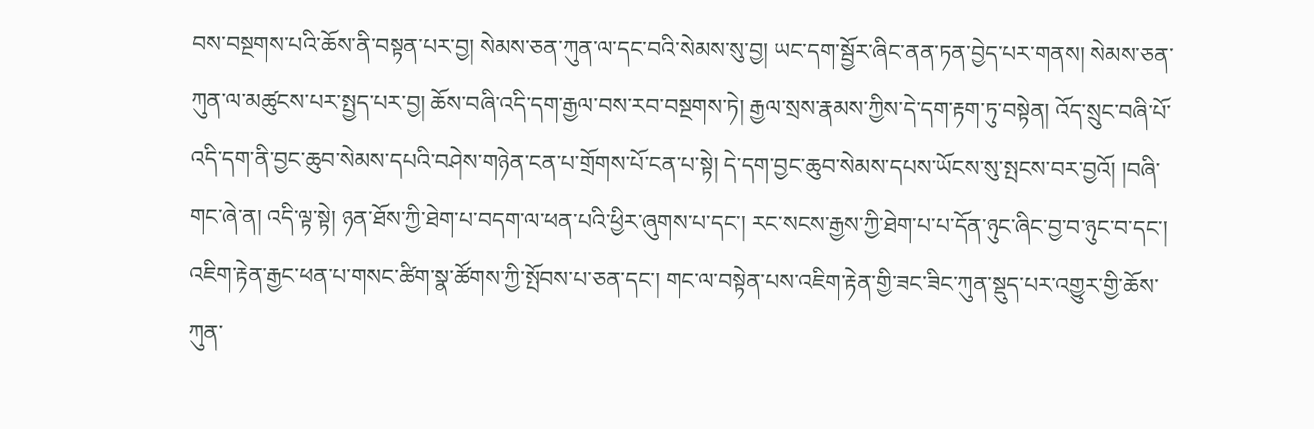བས་བསྔགས་པའི་ཆོས་ནི་བསྟན་པར་བྱ། སེམས་ཅན་ཀུན་ལ་དང་བའི་སེམས་སུ་བྱ། ཡང་དག་སྦྱོར་ཞིང་ནན་ཏན་བྱེད་པར་གནས། སེམས་ཅན་ཀུན་ལ་མཚུངས་པར་སྤྱད་པར་བྱ། ཆོས་བཞི་འདི་དག་རྒྱལ་བས་རབ་བསྔགས་ཏེ། རྒྱལ་སྲས་རྣམས་ཀྱིས་དེ་དག་རྟག་ཏུ་བསྟེན། འོད་སྲུང་བཞི་པོ་འདི་དག་ནི་བྱང་ཆུབ་སེམས་དཔའི་བཤེས་གཉེན་ངན་པ་གྲོགས་པོ་ངན་པ་སྟེ། དེ་དག་བྱང་ཆུབ་སེམས་དཔས་ཡོངས་སུ་སྤངས་བར་བྱའོ། །བཞི་གང་ཞེ་ན། འདི་ལྟ་སྟེ། ཉན་ཐོས་ཀྱི་ཐེག་པ་བདག་ལ་ཕན་པའི་ཕྱིར་ཞུགས་པ་དང་། རང་སངས་རྒྱས་ཀྱི་ཐེག་པ་པ་དོན་ཉུང་ཞིང་བྱ་བ་ཉུང་བ་དང་། འཇིག་རྟེན་རྒྱང་ཕན་པ་གསང་ཚིག་སྣ་ཚོགས་ཀྱི་སྤོབས་པ་ཅན་དང་། གང་ལ་བསྟེན་པས་འཇིག་རྟེན་གྱི་ཟང་ཟིང་ཀུན་སྡུད་པར་འགྱུར་གྱི་ཆོས་ཀུན་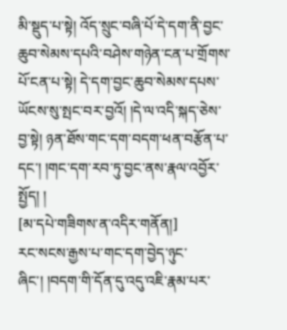མི་སྡུད་པ་སྟེ། འོད་སྲུང་བཞི་པོ་དེ་དག་ནི་བྱང་ཆུབ་སེམས་དཔའི་བཤེས་གཉེན་ངན་པ་གྲོགས་པོ་ངན་པ་སྟེ། དེ་དག་བྱང་ཆུབ་སེམས་དཔས་ཡོངས་སུ་སྤང་བར་བྱའོ། །དེ་ལ་འདི་སྐད་ཅེས་བྱ་སྟེ། ཉན་ཐོས་གང་དག་བདག་ཕན་བརྩོན་པ་དང་། །གང་དག་རབ་ཏུ་བྱང་ནས་རྣལ་འབྱོར་སྤྱོད། །
[མ་དཔེ་གཟིགས་ན་འདིར་གནོན།]
རང་སངས་རྒྱས་པ་གང་དག་བྱེད་ཉུང་ཞིང་། །བདག་གི་དོན་དུ་འདུ་འཇི་རྣམ་པར་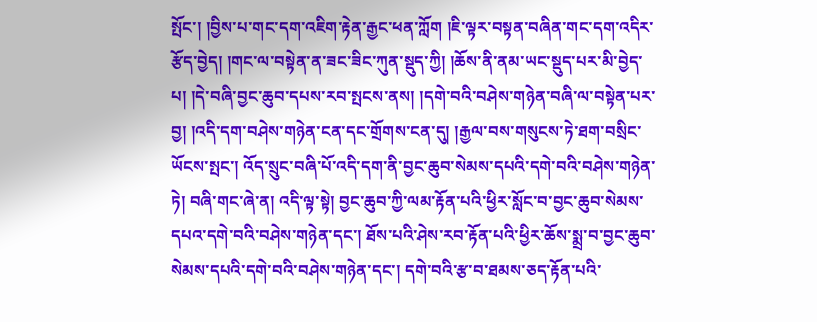སྤོང་། །བྱིས་པ་གང་དག་འཇིག་རྟེན་རྒྱང་ཕན་ཀློག །ཇི་ལྟར་བསྟན་བཞིན་གང་དག་འདིར་རྩོད་བྱེད། །གང་ལ་བསྟེན་ན་ཟང་ཟིང་ཀུན་སྡུད་ཀྱི། །ཆོས་ནི་ནམ་ཡང་སྡུད་པར་མི་བྱེད་པ། །དེ་བཞི་བྱང་ཆུབ་དཔས་རབ་སྤངས་ནས། །དགེ་བའི་བཤེས་གཉེན་བཞི་ལ་བསྟེན་པར་བྱ། །འདི་དག་བཤེས་གཉེན་ངན་དང་གྲོགས་ངན་དུ། །རྒྱལ་བས་གསུངས་ཏེ་ཐག་བསྲིང་ཡོངས་སྤང་། འོད་སྲུང་བཞི་པོ་འདི་དག་ནི་བྱང་ཆུབ་སེམས་དཔའི་དགེ་བའི་བཤེས་གཉེན་ཏེ། བཞི་གང་ཞེ་ན། འདི་ལྟ་སྟེ། བྱང་ཆུབ་ཀྱི་ལམ་རྟོན་པའི་ཕྱིར་སློང་བ་བྱང་ཆུབ་སེམས་དཔའ་དགེ་བའི་བཤེས་གཉེན་དང་། ཐོས་པའི་ཤེས་རབ་རྟོན་པའི་ཕྱིར་ཆོས་སྨྲ་བ་བྱང་ཆུབ་སེམས་དཔའི་དགེ་བའི་བཤེས་གཉེན་དང་། དགེ་བའི་རྩ་བ་ཐམས་ཅད་རྟོན་པའི་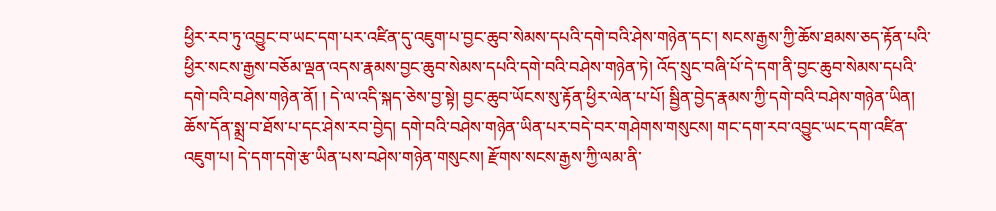ཕྱིར་རབ་ཏུ་འབྱུང་བ་ཡང་དག་པར་འཛིན་དུ་འཇུག་པ་བྱང་ཆུབ་སེམས་དཔའི་དགེ་བའི་ཤེས་གཉེན་དང་། སངས་རྒྱས་ཀྱི་ཆོས་ཐམས་ཅད་རྟོན་པའི་ཕྱིར་སངས་རྒྱས་བཅོམ་ལྡན་འདས་རྣམས་བྱང་ཆུབ་སེམས་དཔའི་དགེ་བའི་བཤེས་གཉེན་ཏེ། འོད་སྲུང་བཞི་པོ་དེ་དག་ནི་བྱང་ཆུབ་སེམས་དཔའི་དགེ་བའི་བཤེས་གཉེན་ནོ། ། དེ་ལ་འདི་སྐད་ཅེས་བྱ་སྟེ། བྱང་ཆུབ་ཡོངས་སུ་རྟོན་ཕྱིར་ལེན་པ་པོ། སྦྱིན་བྱེད་རྣམས་ཀྱི་དགེ་བའི་བཤེས་གཉེན་ཡིན། ཆོས་དོན་སྨྲ་བ་ཐོས་པ་དང་ཤེས་རབ་བྱེད། དགེ་བའི་བཤེས་གཉེན་ཡིན་པར་བདེ་བར་གཤེགས་གསུངས། གང་དག་རབ་འབྱུང་ཡང་དག་འཛིན་འཇུག་པ། དེ་དག་དགེ་རྩ་ཡིན་པས་བཤེས་གཉེན་གསུངས། རྫོགས་སངས་རྒྱས་ཀྱི་ལམ་ནི་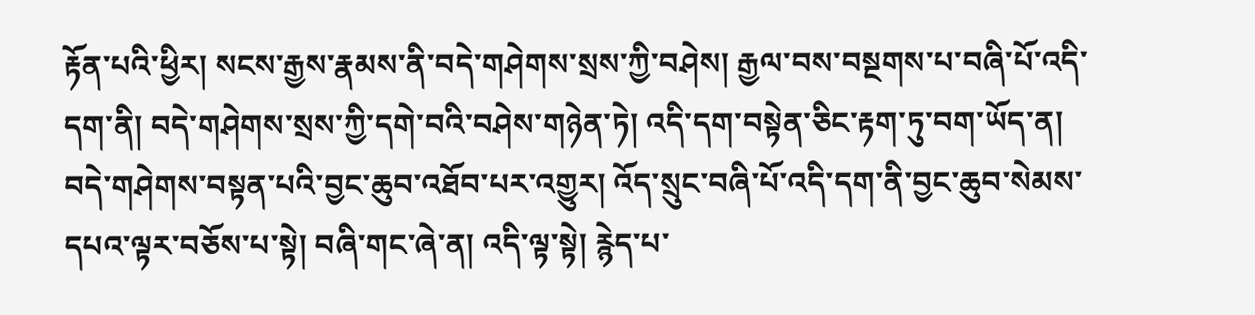རྟོན་པའི་ཕྱིར། སངས་རྒྱས་རྣམས་ནི་བདེ་གཤེགས་སྲས་ཀྱི་བཤེས། རྒྱལ་བས་བསྔགས་པ་བཞི་པོ་འདི་དག་ནི། བདེ་གཤེགས་སྲས་ཀྱི་དགེ་བའི་བཤེས་གཉེན་ཏེ། འདི་དག་བསྟེན་ཅིང་རྟག་ཏུ་བག་ཡོད་ན། བདེ་གཤེགས་བསྟན་པའི་བྱང་ཆུབ་འཐོབ་པར་འགྱུར། འོད་སྲུང་བཞི་པོ་འདི་དག་ནི་བྱང་ཆུབ་སེམས་དཔའ་ལྟར་བཅོས་པ་སྟེ། བཞི་གང་ཞེ་ན། འདི་ལྟ་སྟེ། རྙེད་པ་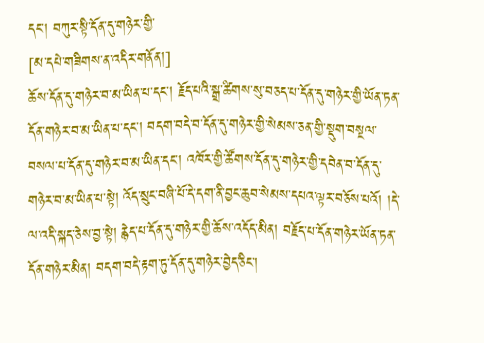དང་། བཀུར་སྟི་དོན་དུ་གཉེར་གྱི་
[མ་དཔེ་གཟིགས་ན་འདིར་གནོན།]
ཆོས་དོན་དུ་གཉེར་བ་མ་ཡིན་པ་དང་། རྗོད་པའི་སྒྲ་ཚིགས་སུ་བཅད་པ་དོན་དུ་གཉེར་གྱི་ཡོན་ཏན་དོན་གཉེར་བ་མ་ཡིན་པ་དང་། བདག་བདེ་བ་དོན་དུ་གཉེར་གྱི་སེམས་ཅན་གྱི་སྡུག་བསྔལ་བསལ་པ་དོན་དུ་གཉེར་བ་མ་ཡིན་དང་། འཁོར་གྱི་ཚོགས་དོན་དུ་གཉེར་གྱི་དབེན་བ་དོན་དུ་གཉེར་བ་མ་ཡིན་པ་སྟེ། འོད་སྲུང་བཞི་པོ་དེ་དག་ནི་བྱང་ཆུབ་སེམས་དཔའ་ལྟར་བཅོས་པའོ། །དེ་ལ་འདི་སྐད་ཅེས་བྱ་སྟེ། རྙེད་པ་དོན་དུ་གཉེར་གྱི་ཆོས་འདོད་མིན། བརྗོད་པ་དོན་གཉེར་ཡོན་ཏན་དོན་གཉེར་མིན། བདག་བདེ་རྟག་ཏུ་དོན་དུ་གཉེར་བྱེད་ཅིང་།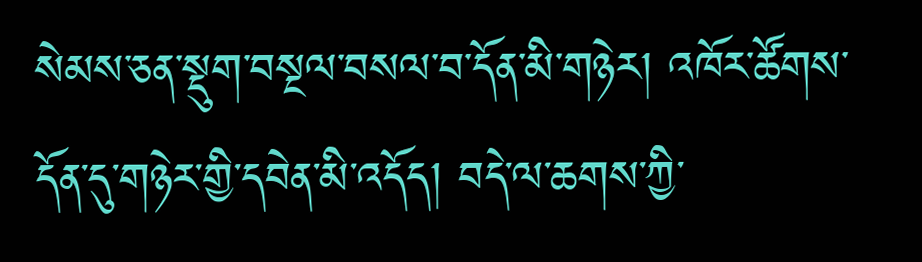སེམས་ཅན་སྡུག་བསྔལ་བསལ་བ་དོན་མི་གཉེར། འཁོར་ཚོགས་དོན་དུ་གཉེར་གྱི་དབེན་མི་འདོད། བདེ་ལ་ཆགས་ཀྱི་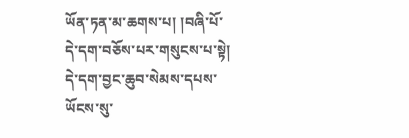ཡོན་ཏན་མ་ཆགས་པ། །བཞི་པོ་དེ་དག་བཅོས་པར་གསུངས་པ་སྟེ། དེ་དག་བྱང་ཆུབ་སེམས་དཔས་ཡོངས་སུ་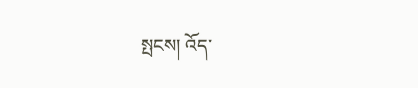སྤངས། འོད་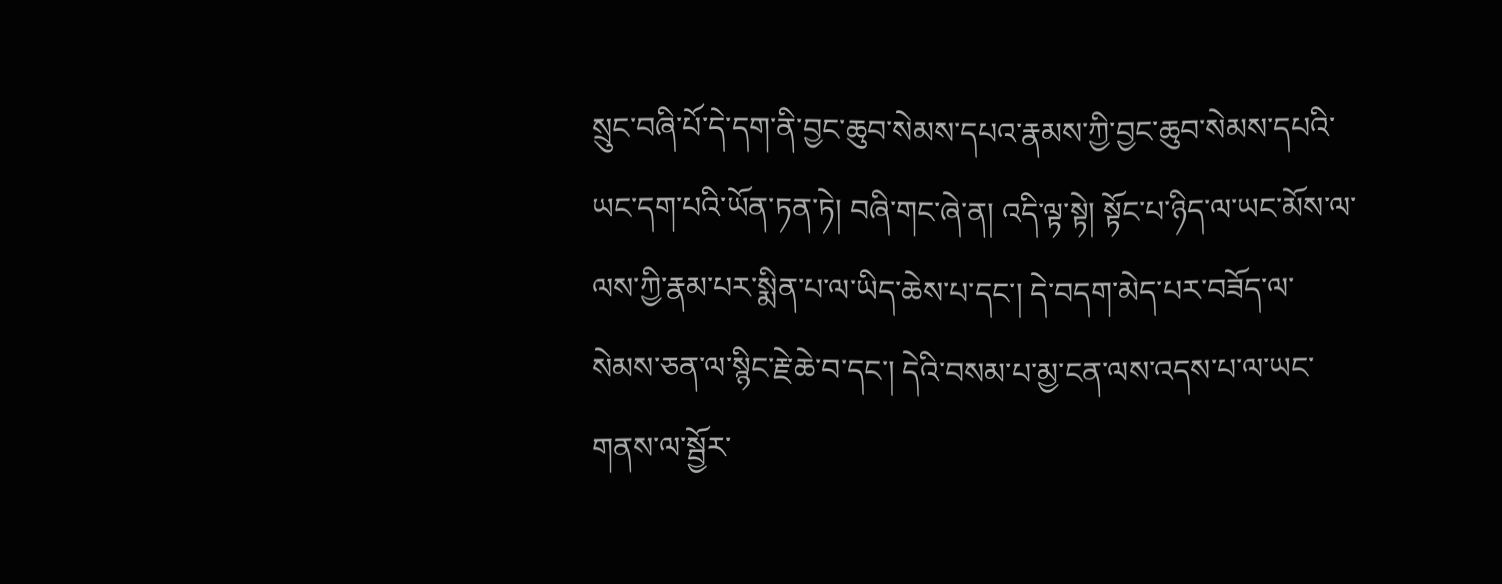སྲུང་བཞི་པོ་དེ་དག་ནི་བྱང་ཆུབ་སེམས་དཔའ་རྣམས་ཀྱི་བྱང་ཆུབ་སེམས་དཔའི་ཡང་དག་པའི་ཡོན་ཏན་ཏེ། བཞི་གང་ཞེ་ན། འདི་ལྟ་སྟེ། སྟོང་པ་ཉིད་ལ་ཡང་མོས་ལ་ལས་ཀྱི་རྣམ་པར་སྨིན་པ་ལ་ཡིད་ཆེས་པ་དང་། དེ་བདག་མེད་པར་བཟོད་ལ་སེམས་ཅན་ལ་སྙིང་རྗེ་ཆེ་བ་དང་། དེའི་བསམ་པ་མྱ་ངན་ལས་འདས་པ་ལ་ཡང་གནས་ལ་སྦྱོར་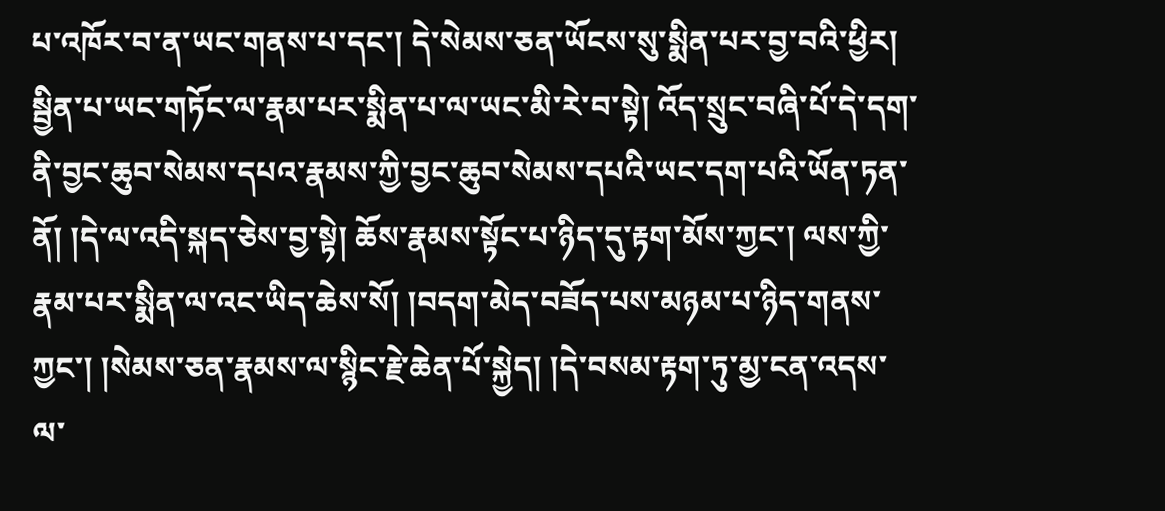པ་འཁོར་བ་ན་ཡང་གནས་པ་དང་། དེ་སེམས་ཅན་ཡོངས་སུ་སྨིན་པར་བྱ་བའི་ཕྱིར། སྦྱིན་པ་ཡང་གཏོང་ལ་རྣམ་པར་སྨིན་པ་ལ་ཡང་མི་རེ་བ་སྟེ། འོད་སྲུང་བཞི་པོ་དེ་དག་ནི་བྱང་ཆུབ་སེམས་དཔའ་རྣམས་ཀྱི་བྱང་ཆུབ་སེམས་དཔའི་ཡང་དག་པའི་ཡོན་ཏན་ནོ། །དེ་ལ་འདི་སྐད་ཅེས་བྱ་སྟེ། ཆོས་རྣམས་སྟོང་པ་ཉིད་དུ་རྟག་མོས་ཀྱང་། ལས་ཀྱི་རྣམ་པར་སྨིན་ལ་འང་ཡིད་ཆེས་སོ། །བདག་མེད་བཟོད་པས་མཉམ་པ་ཉིད་གནས་ཀྱང་། །སེམས་ཅན་རྣམས་ལ་སྙིང་རྗེ་ཆེན་པོ་སྐྱེད། །དེ་བསམ་རྟག་ཏུ་མྱ་ངན་འདས་ལ་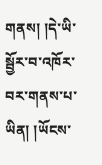གནས། །དེ་ཡི་སྦྱོར་བ་འཁོར་བར་གནས་པ་ཡིན། །ཡོངས་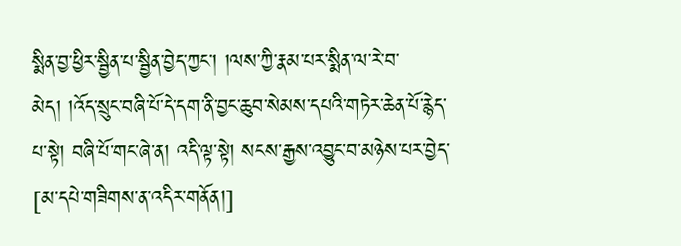སྨིན་བྱ་ཕྱིར་སྦྱིན་པ་སྦྱིན་བྱེད་ཀྱང་། །ལས་ཀྱི་རྣམ་པར་སྨིན་ལ་རེ་བ་མེད། །འོད་སྲུང་བཞི་པོ་དེ་དག་ནི་བྱང་ཆུབ་སེམས་དཔའི་གཏེར་ཆེན་པོ་རྙེད་པ་སྟེ། བཞི་པོ་གང་ཞེ་ན། འདི་ལྟ་སྟེ། སངས་རྒྱས་འབྱུང་བ་མཉེས་པར་བྱེད་
[མ་དཔེ་གཟིགས་ན་འདིར་གནོན།]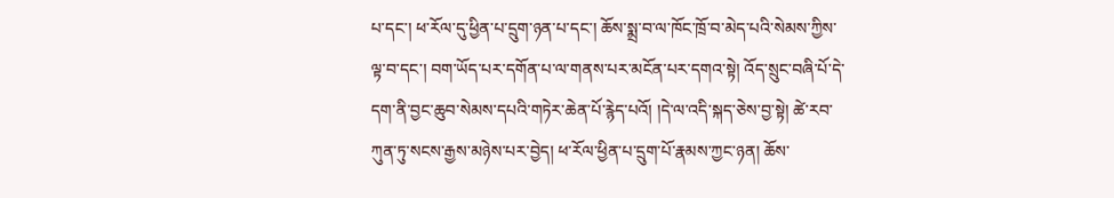པ་དང་། ཕ་རོལ་དུ་ཕྱིན་པ་དྲུག་ཉན་པ་དང་། ཆོས་སྨྲ་བ་ལ་ཁོང་ཁྲོ་བ་མེད་པའི་སེམས་ཀྱིས་ལྟ་བ་དང་། བག་ཡོད་པར་དགོན་པ་ལ་གནས་པར་མངོན་པར་དགའ་སྟེ། འོད་སྲུང་བཞི་པོ་དེ་དག་ནི་བྱང་ཆུབ་སེམས་དཔའི་གཏེར་ཆེན་པོ་རྙེད་པའོ། །དེ་ལ་འདི་སྐད་ཅེས་བྱ་སྟེ། ཚེ་རབ་ཀུན་ཏུ་སངས་རྒྱས་མཉེས་པར་བྱེད། ཕ་རོལ་ཕྱིན་པ་དྲུག་པོ་རྣམས་ཀྱང་ཉན། ཆོས་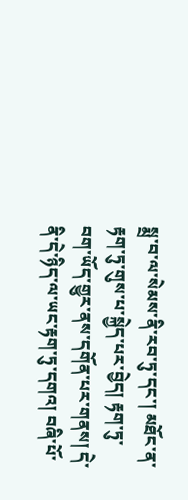སྨྲ་བ་ལ་སེམས་ནི་རབ་ཏུ་དང་། མཐོང་ན་རྟག་ཏུ་གུས་པ་སྐྱེད་པར་བྱེད། རྟག་ཏུ་བག་ཡོད་གྱུར་ནས་དགོན་པར་གནས། དེ་ནི་དེ་ཉིད་ལ་ཡང་རྟག་ཏུ་དགའ། བཞི་པོ་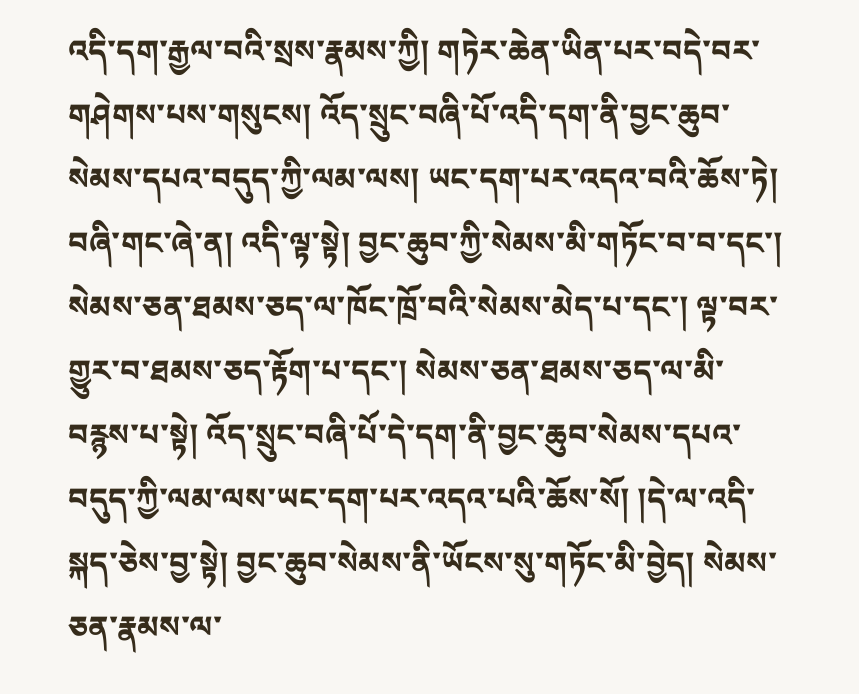འདི་དག་རྒྱལ་བའི་སྲས་རྣམས་ཀྱི། གཏེར་ཆེན་ཡིན་པར་བདེ་བར་གཤེགས་པས་གསུངས། འོད་སྲུང་བཞི་པོ་འདི་དག་ནི་བྱང་ཆུབ་སེམས་དཔའ་བདུད་ཀྱི་ལམ་ལས། ཡང་དག་པར་འདའ་བའི་ཆོས་ཏེ། བཞི་གང་ཞེ་ན། འདི་ལྟ་སྟེ། བྱང་ཆུབ་ཀྱི་སེམས་མི་གཏོང་བ་བ་དང་། སེམས་ཅན་ཐམས་ཅད་ལ་ཁོང་ཁྲོ་བའི་སེམས་མེད་པ་དང་། ལྟ་བར་གྱུར་བ་ཐམས་ཅད་རྟོག་པ་དང་། སེམས་ཅན་ཐམས་ཅད་ལ་མི་བརྙས་པ་སྟེ། འོད་སྲུང་བཞི་པོ་དེ་དག་ནི་བྱང་ཆུབ་སེམས་དཔའ་བདུད་ཀྱི་ལམ་ལས་ཡང་དག་པར་འདའ་པའི་ཆོས་སོ། །དེ་ལ་འདི་སྐད་ཅེས་བྱ་སྟེ། བྱང་ཆུབ་སེམས་ནི་ཡོངས་སུ་གཏོང་མི་བྱེད། སེམས་ཅན་རྣམས་ལ་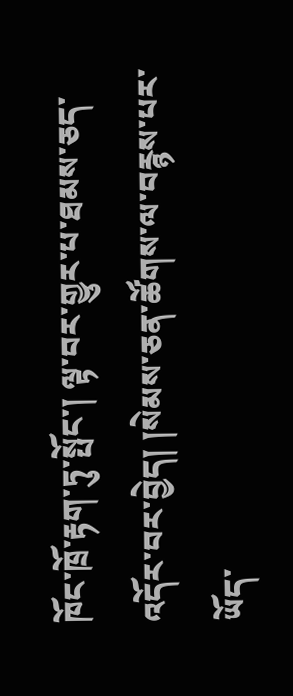ཁོང་ཁྲོ་རྟག་ཏུ་སྤོང་། ལྟ་བར་གྱུར་པ་ཐམས་ཅད་འདོར་བར་བྱེད། །སེམས་ཅན་ཚོགས་ལ་བརྙས་པར་ཡོད་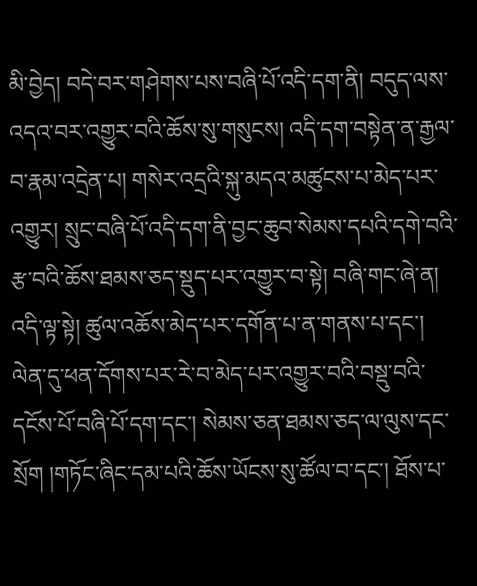མི་བྱེད། བདེ་བར་གཤེགས་པས་བཞི་པོ་འདི་དག་ནི། བདུད་ལས་འདའ་བར་འགྱུར་བའི་ཆོས་སུ་གསུངས། འདི་དག་བསྟེན་ན་རྒྱལ་བ་རྣམ་འདྲེན་པ། གསེར་འདྲའི་སྐུ་མདའ་མཚུངས་པ་མེད་པར་འགྱུར། སྲུང་བཞི་པོ་འདི་དག་ནི་བྱང་ཆུབ་སེམས་དཔའི་དགེ་བའི་རྩ་བའི་ཆོས་ཐམས་ཅད་སྡུད་པར་འགྱུར་བ་སྟེ། བཞི་གང་ཞེ་ན། འདི་ལྟ་སྟེ། ཚུལ་འཆོས་མེད་པར་དགོན་པ་ན་གནས་པ་དང་། ལེན་དུ་ཕན་དོགས་པར་རེ་བ་མེད་པར་འགྱུར་བའི་བསྡུ་བའི་དངོས་པོ་བཞི་པོ་དག་དང་། སེམས་ཅན་ཐམས་ཅད་ལ་ལུས་དང་སྲོག །གཏོང་ཞིང་དམ་པའི་ཆོས་ཡོངས་སུ་ཚོལ་བ་དང་། ཐོས་པ་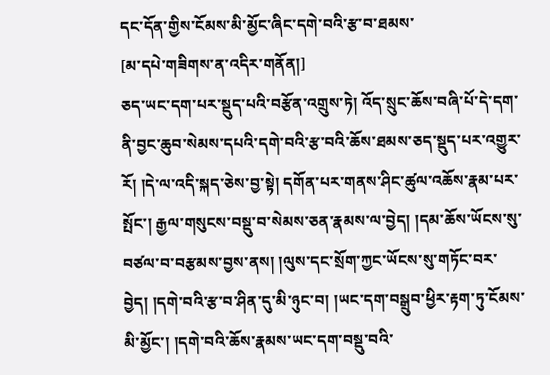དང་དོན་གྱིས་ངོམས་མི་མྱོང་ཞིང་དགེ་བའི་རྩ་བ་ཐམས་
[མ་དཔེ་གཟིགས་ན་འདིར་གནོན།]
ཅད་ཡང་དག་པར་སྡུད་པའི་བརྩོན་འགྲུས་ཏེ། འོད་སྲུང་ཆོས་བཞི་པོ་དེ་དག་ནི་བྱང་ཆུབ་སེམས་དཔའི་དགེ་བའི་རྩ་བའི་ཆོས་ཐམས་ཅད་སྡུད་པར་འགྱུར་རོ། །དེ་ལ་འདི་སྐད་ཅེས་བྱ་སྟེ། དགོན་པར་གནས་ཤིང་ཚུལ་འཆོས་རྣམ་པར་སྤོང་། རྒྱལ་གསུངས་བསྡུ་བ་སེམས་ཅན་རྣམས་ལ་བྱེད། །དམ་ཆོས་ཡོངས་སུ་བཙལ་བ་བརྩམས་བྱས་ནས། །ལུས་དང་སྲོག་ཀྱང་ཡོངས་སུ་གཏོང་བར་བྱེད། །དགེ་བའི་རྩ་བ་ཤིན་དུ་མི་ཉུང་བ། །ཡང་དག་བསྒྲུབ་ཕྱིར་རྟག་ཏུ་ངོམས་མི་མྱོང་། །དགེ་བའི་ཆོས་རྣམས་ཡང་དག་བསྡུ་བའི་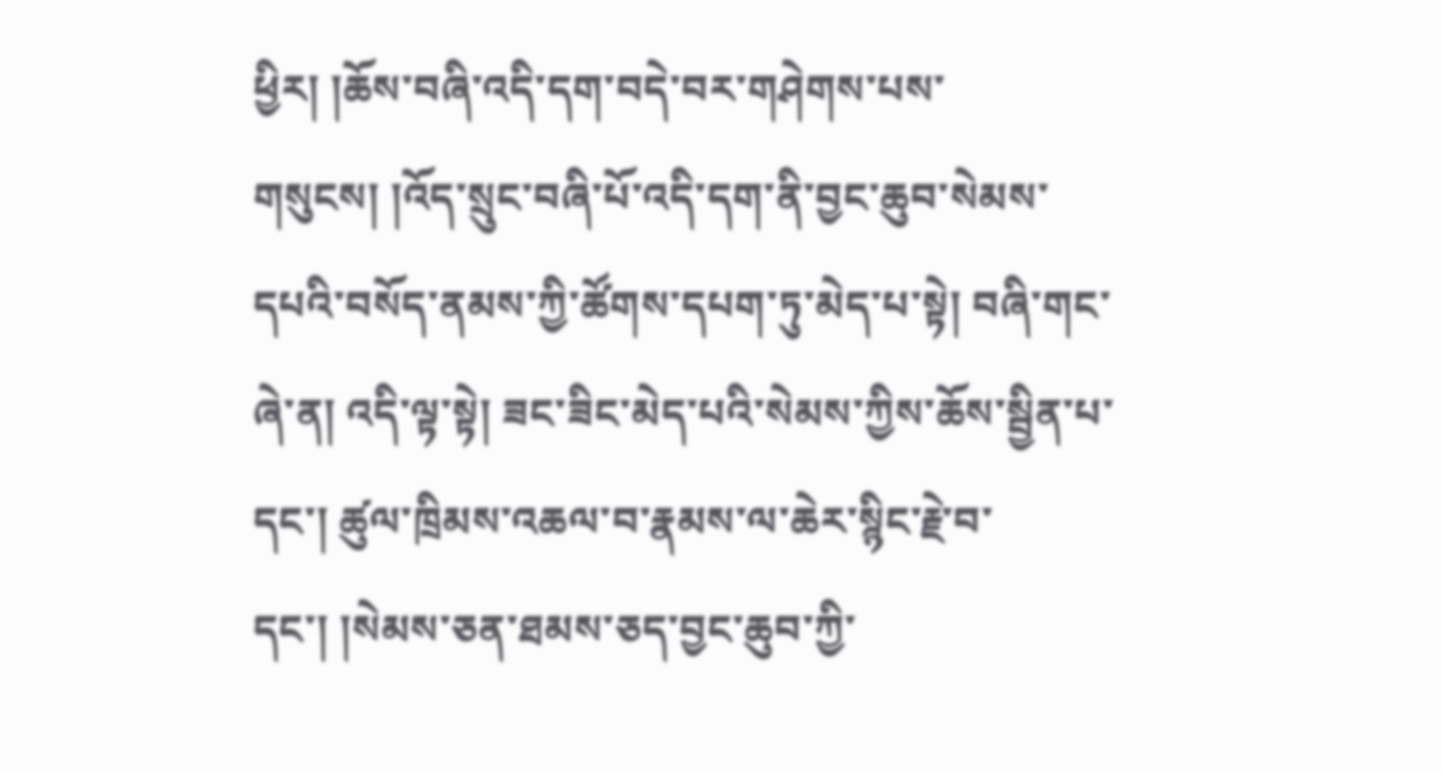ཕྱིར། །ཆོས་བཞི་འདི་དག་བདེ་བར་གཤེགས་པས་གསུངས། །འོད་སྲུང་བཞི་པོ་འདི་དག་ནི་བྱང་ཆུབ་སེམས་དཔའི་བསོད་ནམས་ཀྱི་ཚོགས་དཔག་ཏུ་མེད་པ་སྟེ། བཞི་གང་ཞེ་ན། འདི་ལྟ་སྟེ། ཟང་ཟིང་མེད་པའི་སེམས་ཀྱིས་ཆོས་སྦྱིན་པ་དང་། ཚུལ་ཁྲིམས་འཆལ་བ་རྣམས་ལ་ཆེར་སྙིང་རྗེ་བ་དང་། །སེམས་ཅན་ཐམས་ཅད་བྱང་ཆུབ་ཀྱི་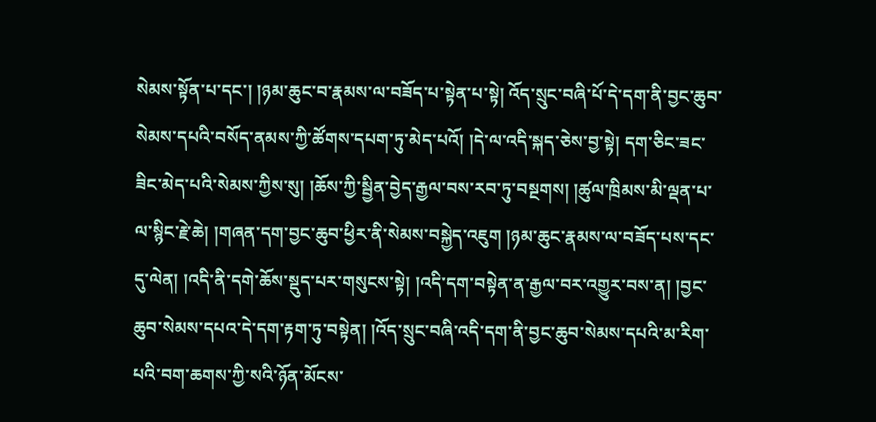སེམས་སྟོན་པ་དང་། །ཉམ་ཆུང་བ་རྣམས་ལ་བཟོད་པ་སྟེན་པ་སྟེ། འོད་སྲུང་བཞི་པོ་དེ་དག་ནི་བྱང་ཆུབ་སེམས་དཔའི་བསོད་ནམས་ཀྱི་ཚོགས་དཔག་ཏུ་མེད་པའོ། །དེ་ལ་འདི་སྐད་ཅེས་བྱ་སྟེ། དག་ཅིང་ཟང་ཟིང་མེད་པའི་སེམས་ཀྱིས་སུ། །ཆོས་ཀྱི་སྦྱིན་བྱེད་རྒྱལ་བས་རབ་ཏུ་བསྔགས། །ཚུལ་ཁྲིམས་མི་ལྡན་པ་ལ་སྙིང་རྗེ་ཆེ། །གཞན་དག་བྱང་ཆུབ་ཕྱིར་ནི་སེམས་བསྐྱེད་འཇུག །ཉམ་ཆུང་རྣམས་ལ་བཟོད་པས་དང་དུ་ལེན། །འདི་ནི་དགེ་ཆོས་སྡུད་པར་གསུངས་སྟེ། །འདི་དག་བསྟེན་ན་རྒྱལ་བར་འགྱུར་བས་ན། །བྱང་ཆུབ་སེམས་དཔའ་དེ་དག་རྟག་ཏུ་བསྟེན། །འོད་སྲུང་བཞི་འདི་དག་ནི་བྱང་ཆུབ་སེམས་དཔའི་མ་རིག་པའི་བག་ཆགས་ཀྱི་སའི་ཉོན་མོངས་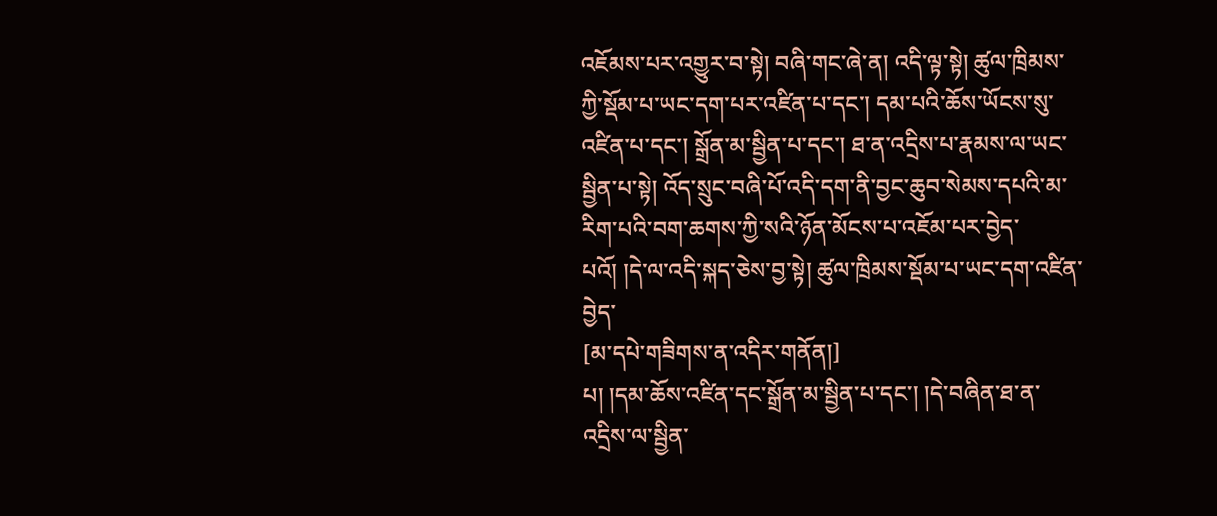འཇོམས་པར་འགྱུར་བ་སྟེ། བཞི་གང་ཞེ་ན། འདི་ལྟ་སྟེ། ཚུལ་ཁྲིམས་ཀྱི་སྡོམ་པ་ཡང་དག་པར་འཛིན་པ་དང་། དམ་པའི་ཆོས་ཡོངས་སུ་འཛིན་པ་དང་། སྒྲོན་མ་སྦྱིན་པ་དང་། ཐ་ན་འདྲིས་པ་རྣམས་ལ་ཡང་སྦྱིན་པ་སྟེ། འོད་སྲུང་བཞི་པོ་འདི་དག་ནི་བྱང་ཆུབ་སེམས་དཔའི་མ་རིག་པའི་བག་ཆགས་ཀྱི་སའི་ཉོན་མོངས་པ་འཇོམ་པར་བྱེད་པའོ། །དེ་ལ་འདི་སྐད་ཅེས་བྱ་སྟེ། ཚུལ་ཁྲིམས་སྡོམ་པ་ཡང་དག་འཛིན་བྱེད་
[མ་དཔེ་གཟིགས་ན་འདིར་གནོན།]
པ། །དམ་ཆོས་འཛིན་དང་སྒྲོན་མ་སྦྱིན་པ་དང་། །དེ་བཞིན་ཐ་ན་འདྲིས་ལ་སྦྱིན་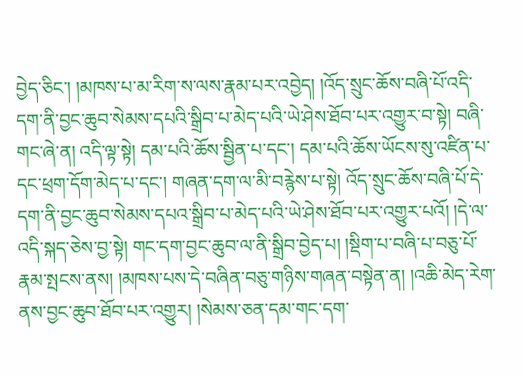བྱེད་ཅིང་། །མཁས་པ་མ་རིག་ས་ལས་རྣམ་པར་འབྱེད། །འོད་སྲུང་ཆོས་བཞི་པོ་འདི་དག་ནི་བྱང་ཆུབ་སེམས་དཔའི་སྒྲིབ་པ་མེད་པའི་ཡེ་ཤེས་ཐོབ་པར་འགྱུར་བ་སྟེ། བཞི་གང་ཞེ་ན། འདི་ལྟ་སྟེ། དམ་པའི་ཆོས་སྦྱིན་པ་དང་། དམ་པའི་ཆོས་ཡོངས་སུ་འཛིན་པ་དང་ཕྲག་དོག་མེད་པ་དང་། གཞན་དག་ལ་མི་བརྙེས་པ་སྟེ། འོད་སྲུང་ཆོས་བཞི་པོ་དེ་དག་ནི་བྱང་ཆུབ་སེམས་དཔའ་སྒྲིབ་པ་མེད་པའི་ཡེ་ཤེས་ཐོབ་པར་འགྱུར་པའོ། །དེ་ལ་འདི་སྐད་ཅེས་བྱ་སྟེ། གང་དག་བྱང་ཆུབ་ལ་ནི་སྒྲིབ་བྱེད་པ། །སྡིག་པ་བཞི་པ་བཅུ་པོ་རྣམ་སྤངས་ནས། །མཁས་པས་དེ་བཞིན་བཅུ་གཉིས་གཞན་བསྟེན་ན། །འཆི་མེད་རེག་ནས་བྱང་ཆུབ་ཐོབ་པར་འགྱུར། །སེམས་ཅན་དམ་གང་དག་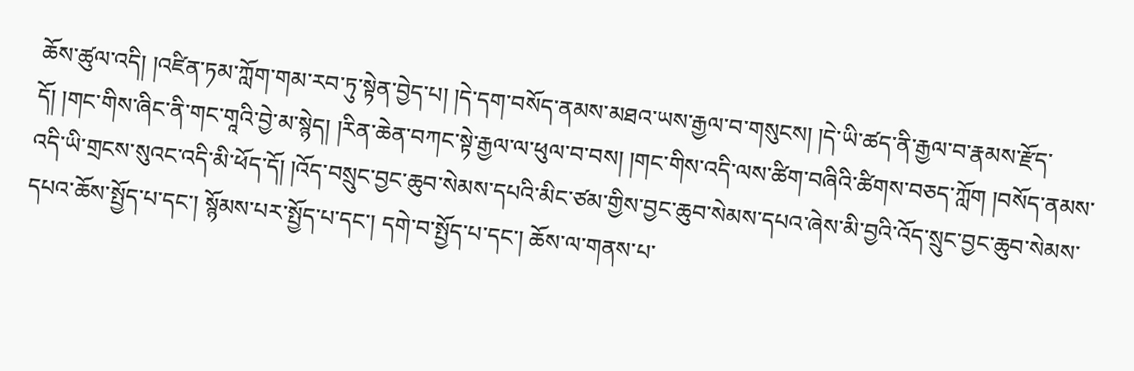ཆོས་ཚུལ་འདི། །འཛིན་ཏམ་ཀློག་གམ་རབ་ཏུ་སྟེན་བྱེད་པ། །དེ་དག་བསོད་ནམས་མཐའ་ཡས་རྒྱལ་བ་གསུངས། །དེ་ཡི་ཚད་ནི་རྒྱལ་བ་རྣམས་རྫོད་དོ། །གང་གིས་ཞིང་ནི་གང་གཱའི་བྱེ་མ་སྙེད། །རིན་ཆེན་བཀང་སྟེ་རྒྱལ་ལ་ཕུལ་བ་བས། །གང་གིས་འདི་ལས་ཚིག་བཞིའི་ཚིགས་བཅད་ཀློག །བསོད་ནམས་འདི་ཡི་གྲངས་སུའང་འདི་མི་ཕོད་དོ། །འོད་བསྲུང་བྱང་ཆུབ་སེམས་དཔའི་མིང་ཙམ་གྱིས་བྱང་ཆུབ་སེམས་དཔའ་ཞེས་མི་བྱའི་འོད་སྲུང་བྱང་ཆུབ་སེམས་དཔའ་ཆོས་སྤྱོད་པ་དང་། སྙོམས་པར་སྤྱོད་པ་དང་། དགེ་བ་སྤྱོད་པ་དང་། ཆོས་ལ་གནས་པ་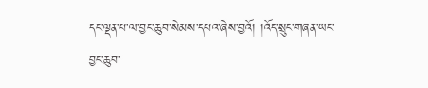དང་ལྡན་པ་ལ་བྱང་ཆུབ་སེམས་དཔའ་ཞེས་བྱའོ། །འོད་སྲུང་གཞན་ཡང་བྱང་ཆུབ་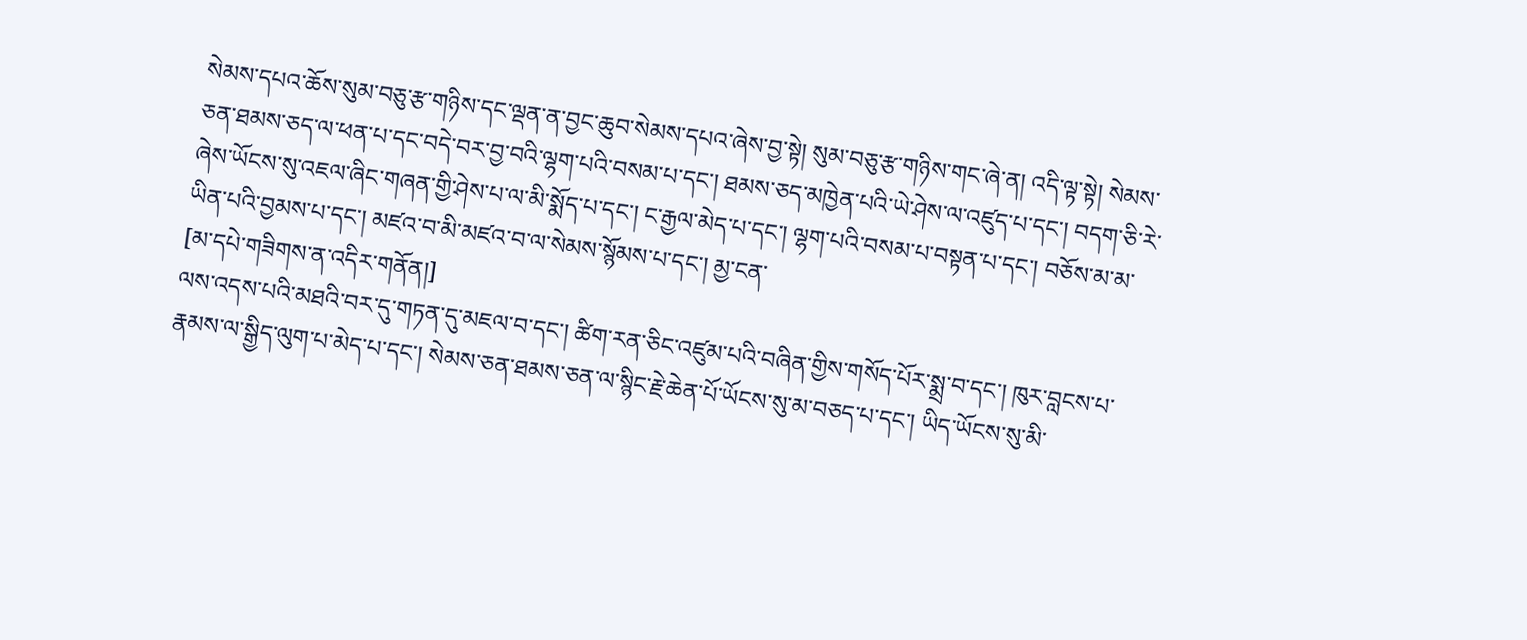སེམས་དཔའ་ཆོས་སུམ་བཅུ་རྩ་གཉིས་དང་ལྡན་ན་བྱང་ཆུབ་སེམས་དཔའ་ཞེས་བྱ་སྟེ། སུམ་བཅུ་རྩ་གཉིས་གང་ཞེ་ན། འདི་ལྟ་སྟེ། སེམས་ཅན་ཐམས་ཅད་ལ་ཕན་པ་དང་བདེ་བར་བྱ་བའི་ལྷག་པའི་བསམ་པ་དང་། ཐམས་ཅད་མཁྱེན་པའི་ཡེ་ཤེས་ལ་འཛུད་པ་དང་། བདག་ཅི་རེ་ཞེས་ཡོངས་སུ་འཇལ་ཞིང་གཞན་གྱི་ཤེས་པ་ལ་མི་སྨོད་པ་དང་། ང་རྒྱལ་མེད་པ་དང་། ལྷག་པའི་བསམ་པ་བསྟན་པ་དང་། བཅོས་མ་མ་ཡིན་པའི་བྱམས་པ་དང་། མཛའ་བ་མི་མཛའ་བ་ལ་སེམས་སྙོམས་པ་དང་། མྱ་ངན་
[མ་དཔེ་གཟིགས་ན་འདིར་གནོན།]
ལས་འདས་པའི་མཐའི་བར་དུ་གཏན་དུ་མཇལ་བ་དང་། ཚིག་རན་ཅིང་འཛུམ་པའི་བཞིན་གྱིས་གསོད་པོར་སྨྲ་བ་དང་། ཁུར་བླངས་པ་རྣམས་ལ་སྒྱིད་ལུག་པ་མེད་པ་དང་། སེམས་ཅན་ཐམས་ཅན་ལ་སྙིང་རྗེ་ཆེན་པོ་ཡོངས་སུ་མ་བཅད་པ་དང་། ཡིད་ཡོངས་སུ་མི་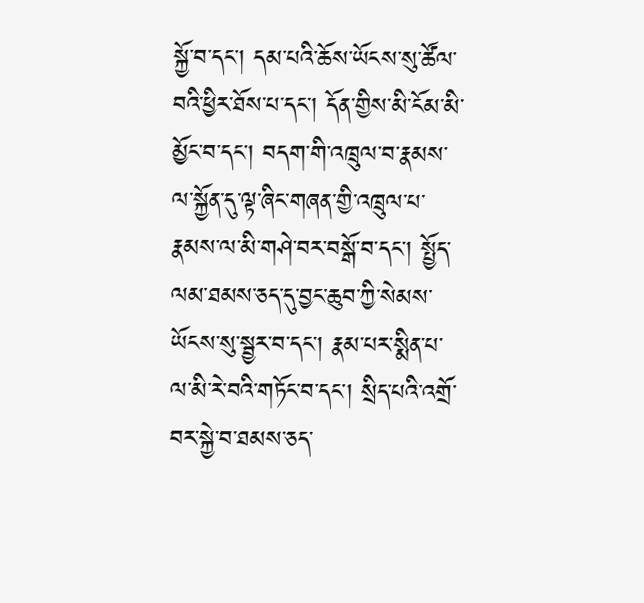སྐྱོ་བ་དང་། དམ་པའི་ཆོས་ཡོངས་སུ་ཚོལ་བའི་ཕྱིར་ཐོས་པ་དང་། དོན་གྱིས་མི་ངོམ་མི་མྱོང་བ་དང་། བདག་གི་འཁྲུལ་བ་རྣམས་ལ་སྐྱོན་དུ་ལྟ་ཞིང་གཞན་གྱི་འཁྲུལ་པ་རྣམས་ལ་མི་གཤེ་བར་བསྒོ་བ་དང་། སྤྱོད་ལམ་ཐམས་ཅད་དུ་བྱང་ཆུབ་ཀྱི་སེམས་ཡོངས་སུ་སྦྱར་བ་དང་། རྣམ་པར་སྨིན་པ་ལ་མི་རེ་བའི་གཏོང་བ་དང་། སྲིད་པའི་འགྲོ་བར་སྐྱེ་བ་ཐམས་ཅད་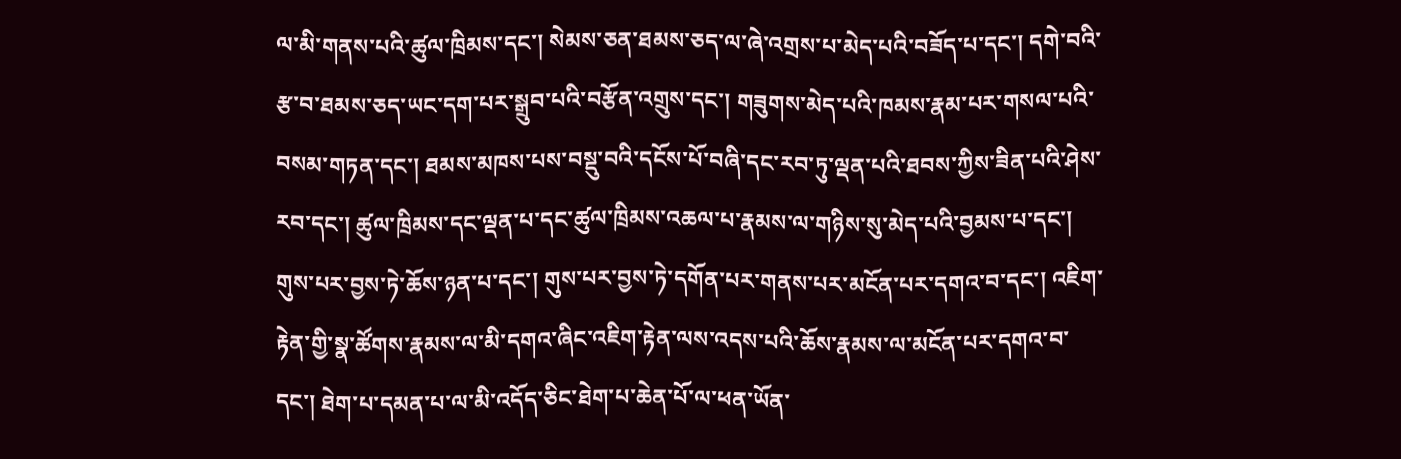ལ་མི་གནས་པའི་ཚུལ་ཁྲིམས་དང་། སེམས་ཅན་ཐམས་ཅད་ལ་ཞེ་འགྲས་པ་མེད་པའི་བཟོད་པ་དང་། དགེ་བའི་རྩ་བ་ཐམས་ཅད་ཡང་དག་པར་སྒྲུབ་པའི་བརྩོན་འགྲུས་དང་། གཟུགས་མེད་པའི་ཁམས་རྣམ་པར་གསལ་པའི་བསམ་གཏན་དང་། ཐམས་མཁས་པས་བསྡུ་བའི་དངོས་པོ་བཞི་དང་རབ་ཏུ་ལྡན་པའི་ཐབས་ཀྱིས་ཟིན་པའི་ཤེས་རབ་དང་། ཚུལ་ཁྲིམས་དང་ལྡན་པ་དང་ཚུལ་ཁྲིམས་འཆལ་པ་རྣམས་ལ་གཉིས་སུ་མེད་པའི་བྱམས་པ་དང་། གུས་པར་བྱས་ཏེ་ཆོས་ཉན་པ་དང་། གུས་པར་བྱས་ཏེ་དགོན་པར་གནས་པར་མངོན་པར་དགའ་བ་དང་། འཇིག་རྟེན་གྱི་སྣ་ཚོགས་རྣམས་ལ་མི་དགའ་ཞིང་འཇིག་རྟེན་ལས་འདས་པའི་ཆོས་རྣམས་ལ་མངོན་པར་དགའ་བ་དང་། ཐེག་པ་དམན་པ་ལ་མི་འདོད་ཅིང་ཐེག་པ་ཆེན་པོ་ལ་ཕན་ཡོན་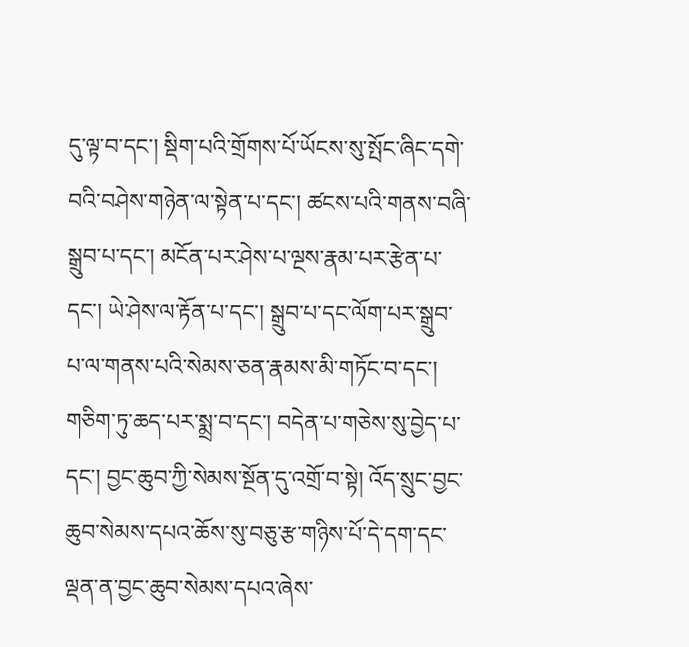དུ་ལྟ་བ་དང་། སྡིག་པའི་གྲོགས་པོ་ཡོངས་སུ་སྤོང་ཞིང་དགེ་བའི་བཤེས་གཉེན་ལ་སྟེན་པ་དང་། ཚངས་པའི་གནས་བཞི་སྒྲུབ་པ་དང་། མངོན་པར་ཤེས་པ་ལྔས་རྣམ་པར་རྩེན་པ་དང་། ཡེ་ཤེས་ལ་རྟོན་པ་དང་། སྒྲུབ་པ་དང་ལོག་པར་སྒྲུབ་པ་ལ་གནས་པའི་སེམས་ཅན་རྣམས་མི་གཏོང་བ་དང་། གཅིག་ཏུ་ཆད་པར་སྨྲ་བ་དང་། བདེན་པ་གཅེས་སུ་བྱེད་པ་དང་། བྱང་ཆུབ་ཀྱི་སེམས་སྔོན་དུ་འགྲོ་བ་སྟེ། འོད་སྲུང་བྱང་ཆུབ་སེམས་དཔའ་ཆོས་སུ་བཅུ་རྩ་གཉིས་པོ་དེ་དག་དང་ལྡན་ན་བྱང་ཆུབ་སེམས་དཔའ་ཞེས་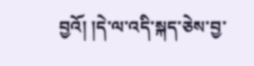བྱའོ། །དེ་ལ་འདི་སྐད་ཅེས་བྱ་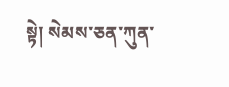སྟེ། སེམས་ཅན་ཀུན་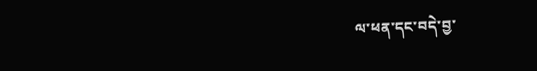ལ་ཕན་དང་བདེ་བྱ་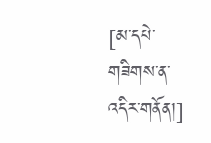[མ་དཔེ་གཟིགས་ན་འདིར་གནོན།]